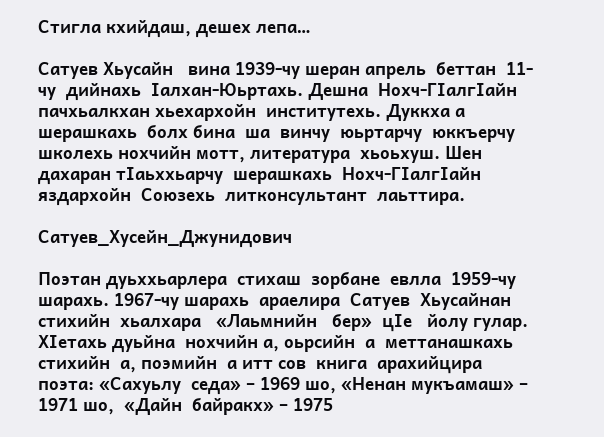Стигла кхийдаш, дешех лепа…

Сатуев Хьусайн   вина 1939-чу шеран апрель  беттан  11-чу  дийнахь  Iалхан-Юьртахь. Дешна  Нохч-ГIалгIайн  пачхьалкхан хьехархойн  институтехь. Дуккха а шерашкахь  болх бина  ша  винчу  юьртарчу  юккъерчу  школехь нохчийн мотт, литература  хьоьхуш. Шен дахаран тIаьххьарчу  шерашкахь  Нохч-ГIалгIайн  яздархойн  Союзехь  литконсультант  лаьттира.

Сатуев_Хусейн_Джунидович

Поэтан дуьххьарлера  стихаш  зорбане  евлла  1959-чу  шарахь. 1967-чу шарахь  араелира  Сатуев  Хьусайнан стихийн  хьалхара   «Лаьмнийн   бер»  цIе   йолу гулар. ХIетахь дуьйна  нохчийн а, оьрсийн  а  меттанашкахь  стихийн  а, поэмийн  а итт сов  книга  арахийцира  поэта: «Сахуьлу  седа» – 1969 шо, «Ненан мукъамаш» – 1971 шо,  «Дайн  байракх» – 1975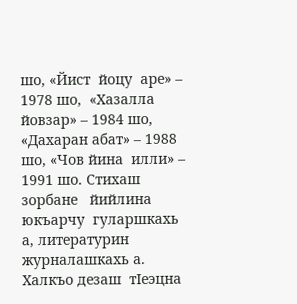шо, «Йист  йоцу  аре» – 1978 шо,  «Хазалла  йовзар» – 1984 шо, «Дахаран абат» – 1988 шо, «Чов йина  илли» – 1991 шо. Стихаш  зорбане   йийлина  юкъарчу  гуларшкахь а, литературин  журналашкахь а. Халкъо дезаш  тIеэцна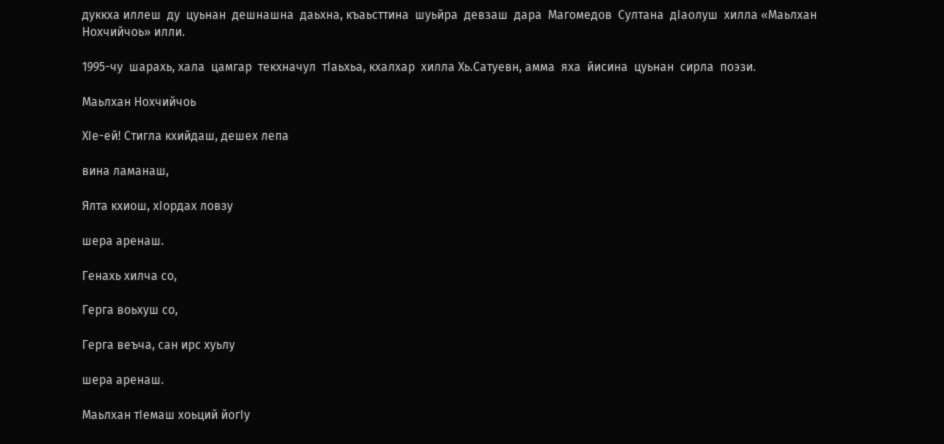дуккха иллеш  ду  цуьнан  дешнашна  даьхна, къаьсттина  шуьйра  девзаш  дара  Магомедов  Султана  дIаолуш  хилла «Маьлхан  Нохчийчоь» илли.

1995-чу  шарахь, хала  цамгар  текхначул  тIаьхьа, кхалхар  хилла Хь.Сатуевн, амма  яха  йисина  цуьнан  сирла  поэзи.

Маьлхан Нохчийчоь

ХIе-ей! Стигла кхийдаш, дешех лепа

вина ламанаш,

Ялта кхиош, хIордах ловзу

шера аренаш.

Генахь хилча со,

Герга воьхуш со,

Герга веъча, сан ирс хуьлу

шера аренаш.

Маьлхан тIемаш хоьций йогIу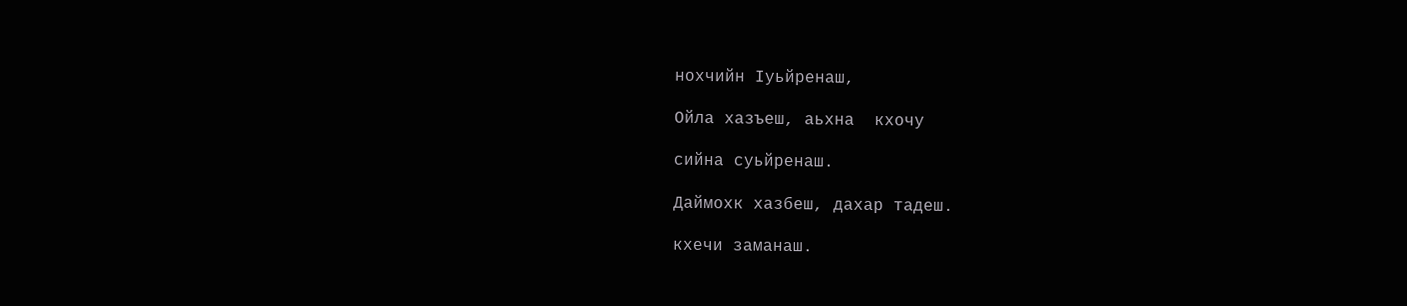нохчийн Iуьйренаш,

Ойла хазъеш, аьхна  кхочу

сийна суьйренаш.

Даймохк хазбеш, дахар тадеш.

кхечи заманаш.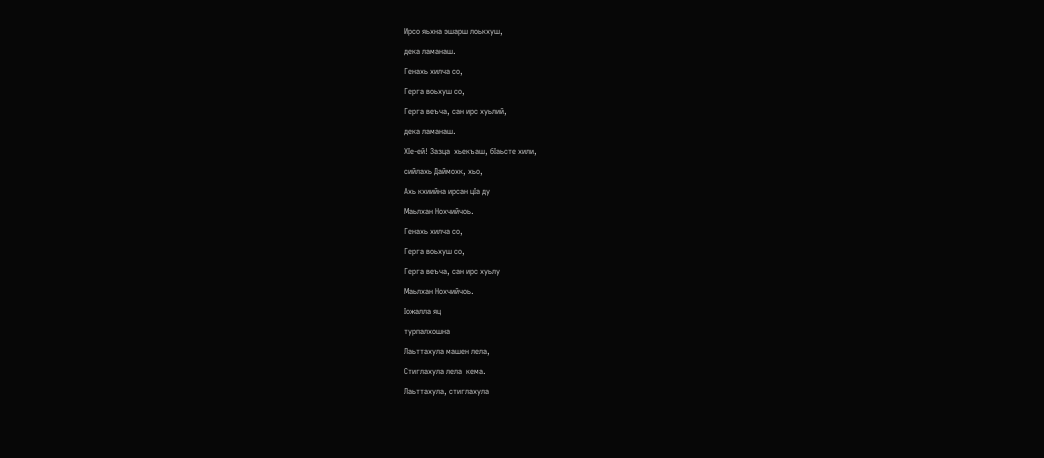Ирсо яьхна эшарш лоькхуш,

дека ламанаш.

Генахь хилча со,

Герга воьхуш со,

Герга веъча, сан ирс хуьлий,

дека ламанаш.

ХIе-ей! Зазца  хьекъаш, бIаьсте хили,

сийлахь Даймохк, хьо,

Ахь кхиийна ирсан цIа ду

Маьлхан Нохчийчоь.

Генахь хилча со,

Герга воьхуш со,

Герга веъча, сан ирс хуьлу

Маьлхан Нохчийчоь.

Iожалла яц

турпалхошна

Лаьттахула машен лела,

Стиглахула лела  кема.

Лаьттахула, стиглахула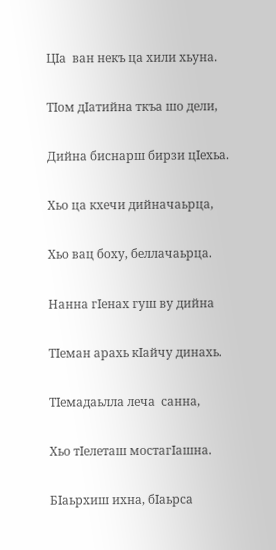ЦIа  ван некъ ца хили хьуна.

ТIом дIатийна ткъа шо дели,

Дийна биснарш бирзи цIехьа.

Хьо ца кхечи дийначаьрца,

Хьо вац боху, беллачаьрца.

Нанна гIенах гуш ву дийна

ТIеман арахь кIайчу динахь.

ТIемадаьлла леча  санна,

Хьо тIелеташ мостагIашна.

БIаьрхиш ихна, бIаьрса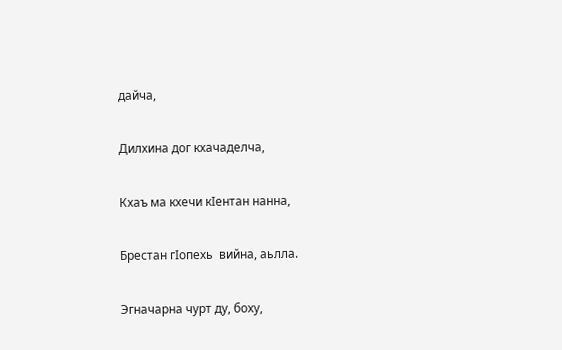дайча,

Дилхина дог кхачаделча,

Кхаъ ма кхечи кIентан нанна,

Брестан гIопехь  вийна, аьлла.

Эгначарна чурт ду, боху,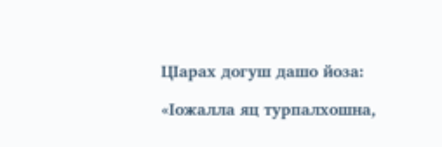ЦIарах догуш дашо йоза:

«Iожалла яц турпалхошна,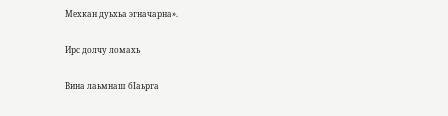Мехкан дуьхьа эгначарна».

Ирс долчу ломахь

Вина лаьмнаш бIаьрга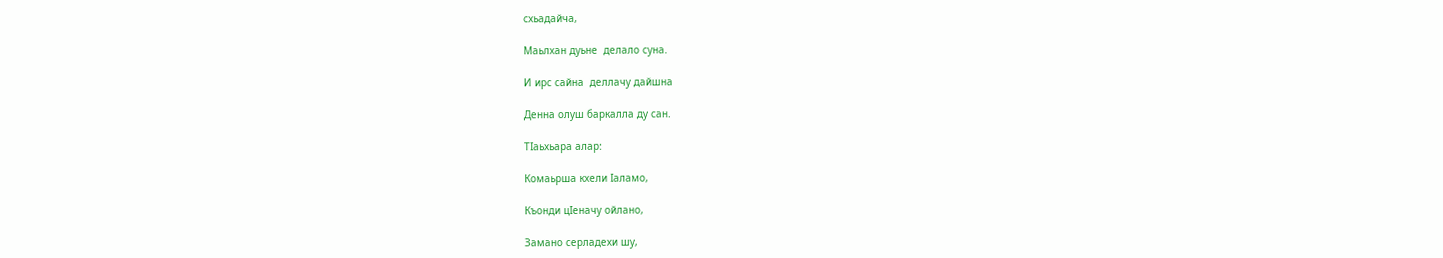схьадайча,

Маьлхан дуьне  делало суна.

И ирс сайна  деллачу дайшна

Денна олуш баркалла ду сан.

ТIаьхьара алар:

Комаьрша кхели Iаламо,

Къонди цIеначу ойлано,

Замано серладехи шу,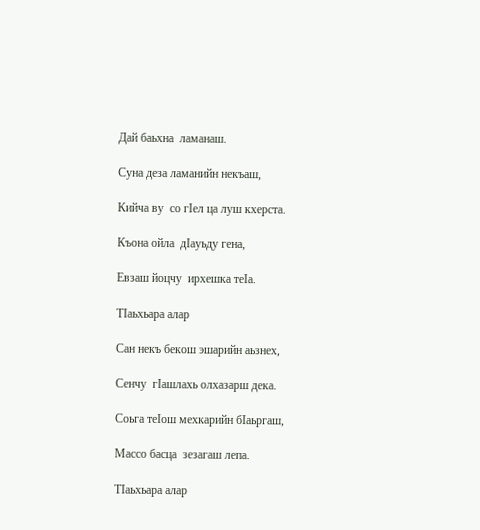Дай баьхна  ламанаш.

Суна деза ламанийн некъаш,

Кийча ву  со гIел ца луш кхерста.

Къона ойла  дIауьду гена,

Евзаш йоцчу  ирхешка теIа.

ТIаьхьара алар

Сан некъ бекош эшарийн аьзнех,

Сенчу  гIашлахь олхазарш дека.

Соьга теIош мехкарийн бIаьргаш,

Массо басца  зезагаш лепа.

ТIаьхьара алар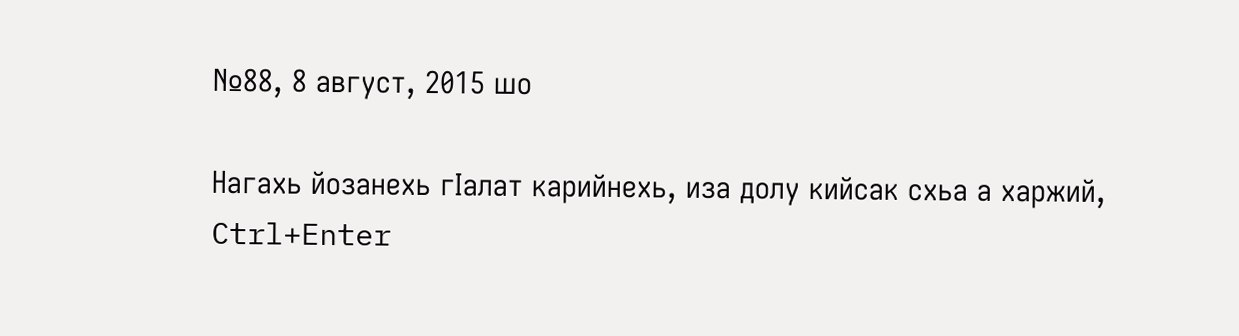№88, 8 август, 2015 шо

Нагахь йозанехь гIалат карийнехь, иза долу кийсак схьа а харжий, Ctrl+Enter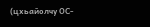(цхьайолчу ОС-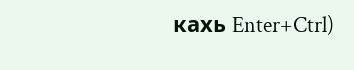кахь Enter+Ctrl)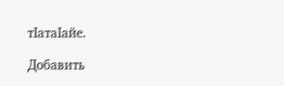тIатаIайе.

Добавить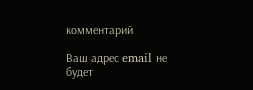комментарий

Ваш адрес email не будет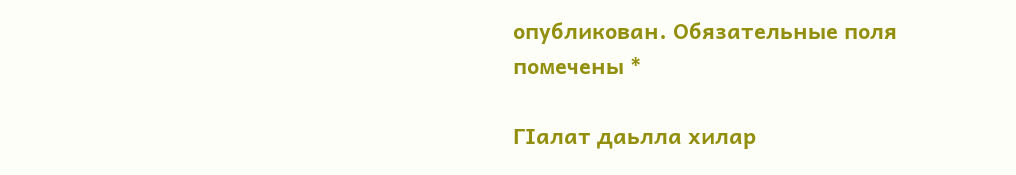опубликован. Обязательные поля помечены *

ГIалат даьлла хилар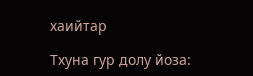хаийтар

Тхуна гур долу йоза: